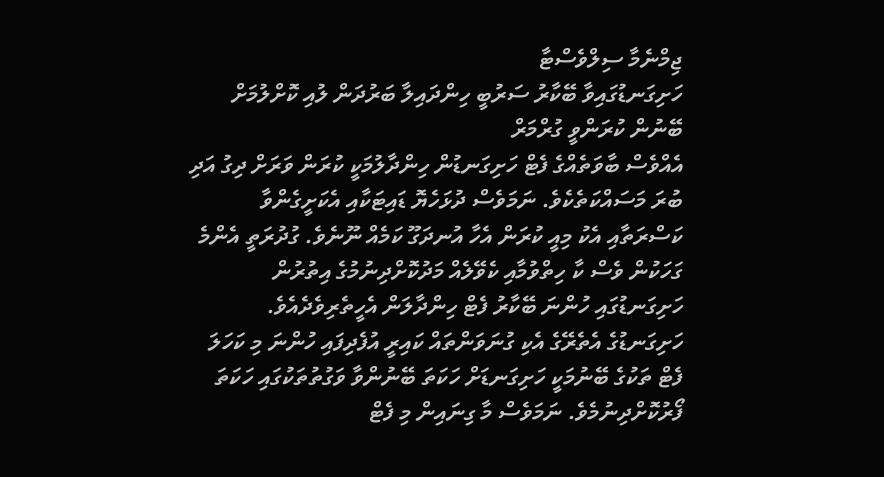ޖިމްނެމާ ސިލްވެސްޓާ
ހަށިގަނޑުގައިވާ ބޭކާރު ސަރުބީ ހިންދައިލާ ބަރުދަން ލުއި ކޮށްލުމަށް ބޭނުން ކުރަންވީ ގުރްމަރް
އެއްވެސް ބާވަތެއްގެ ފެޓް ހަށިގަނޑުން ހިންދާލުމަކީ ކުރަން ވަރަށް ދިގު އަދި ބުރަ މަސައްކަތެކެވެ. ނަމަވެސް ދުޅަހެޔޮ ޑައިޓަކާއި އެކަށީގެންވާ ކަސްރަތާއި އެކު މިއީ ކުރަން އެހާ އުނދަގޫ ކަމެއް ނޫނެވެ. ގުދުރަތީ އެންމެ ގަހަކުން ވެސް ކާ ހިތްވުމާއި ކެވޭލެއް މަދުކޮށްދިނުމުގެ އިތުރުން ހަށިގަނޑުގައި ހުންނަ ބޭކާރު ފެޓް ހިންދާލަން އެހީތެރިވެދެއެވެ.
ހަށިގަނޑުގެ އެތެރޭގެ އެކި ގުނަވަންތައް ކައިރީ އުފެދިފައި ހުންނަ މި ކަހަލަ ފެޓް ތަކުގެ ބޭނުމަކީ ހަށިގަނޑަށް ހަކަތަ ބޭނުންވާ ވަގުތުތަކުގައި ހަކަތަ ފޯރުކޮށްދިނުމެވެ. ނަމަވެސް މާ ގިނައިން މި ފެޓް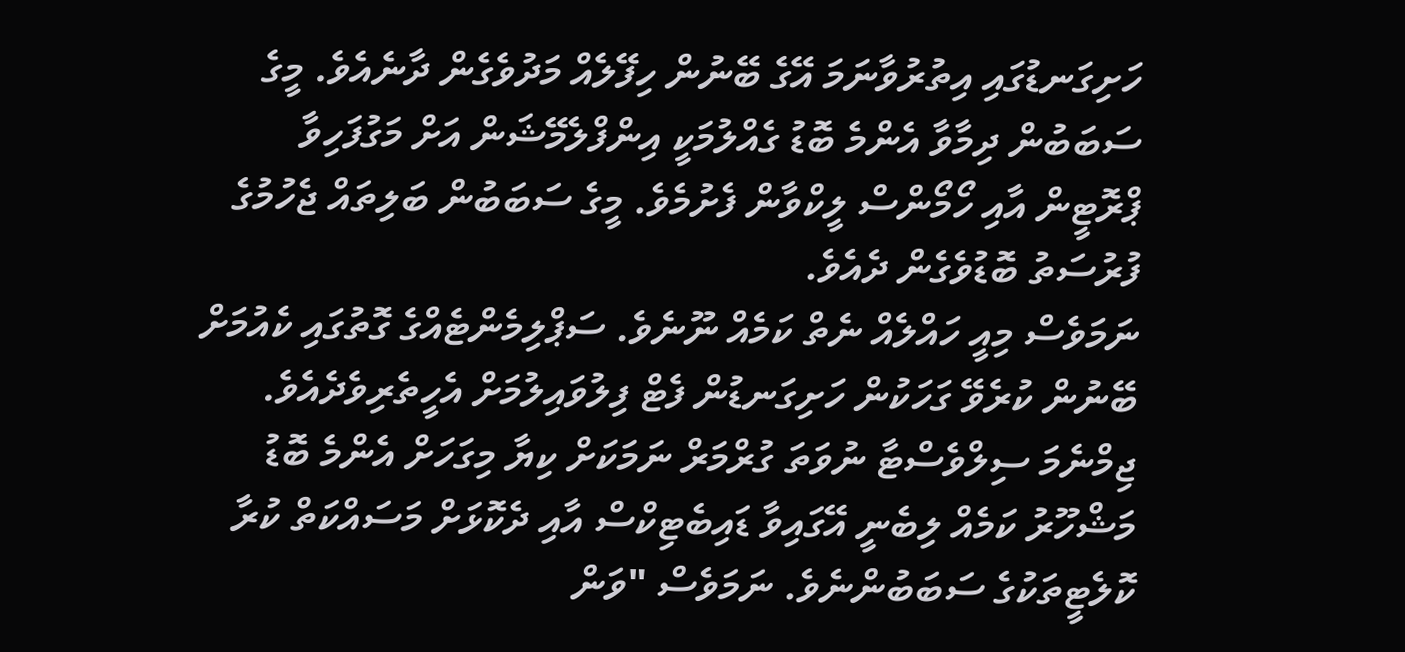ހަށިގަނޑުގައި އިތުރުވާނަމަ އޭގެ ބޭނުން ހިފޭލެއް މަދުވެގެން ދާނެއެވެ. މީގެ ސަބަބުން ދިމާވާ އެންމެ ބޮޑު ގެއްލުމަކީ އިންފްލެމޭޝަން އަށް މަގުފަހިވާ ޕްރޮޓީން އާއި ހޯމޯންސް ލީކްވާން ފެށުމެވެ. މީގެ ސަބަބުން ބަލިތައް ޖެހުމުގެ ފުރުސަތު ބޮޑުވެގެން ދެއެވެ.
ނަމަވެސް މިއީ ހައްލެއް ނެތް ކަމެއް ނޫނެވެ. ސަޕްލިމެންޓެއްގެ ގޮތުގައި ކެއުމަށް ބޭނުން ކުރެވޭ ގަހަކުން ހަށިގަނޑުން ފެޓް ފިލުވައިލުމަށް އެހީތެރިވެދެއެވެ.
ޖިމްނެމަ ސިލްވެސްޓާ ނުވަތަ ގުރްމަރް ނަމަކަށް ކިޔާ މިގަހަށް އެންމެ ބޮޑު މަޝްހޫރު ކަމެއް ލިބެނީ އޭގައިވާ ޑައިބެޓިކްސް އާއި ދެކޮޅަށް މަސައްކަތް ކުރާ ކޮލެޓީތަކުގެ ސަބަބުންނެވެ. ނަމަވެސް "ވަން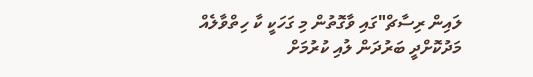ލައިން ރިސާޗް"ގައި ވާގޮތުން މި ގަހަކީ ކާ ހިތްވާލެއް މަދުކޮށްދީ ބަރުދަން ލުއި ކުރުމަށް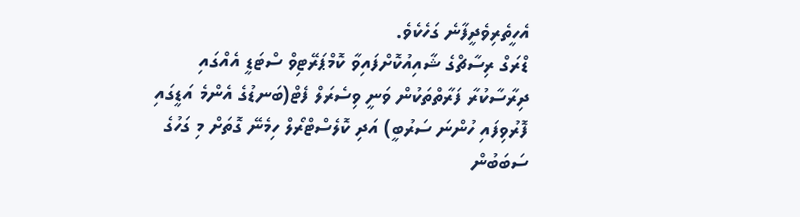އެހީތެރިވެދީފާނެ ގަހެކެވެ.
ޑްރަގް ރިސާޗްގެ ޝާއިއުކޮށްފައިވާ ކޮމްޕަރޭޓިވް ސްޓަޑީ އެއްގައި ދިރާސާކުރާ ފަރާތްތަކުން ވަނީ ވިސެރަލް ފެޓް(ބަނޑުގެ އެންމެ އަޑީގައި ފޮރުވިފައި ހުންނަ ސަރުބީ) އަދި ކޮލެސްޓްރޯލް ހިމެނޭ ގޮތަށް މި ގަހުގެ ސަބަބުން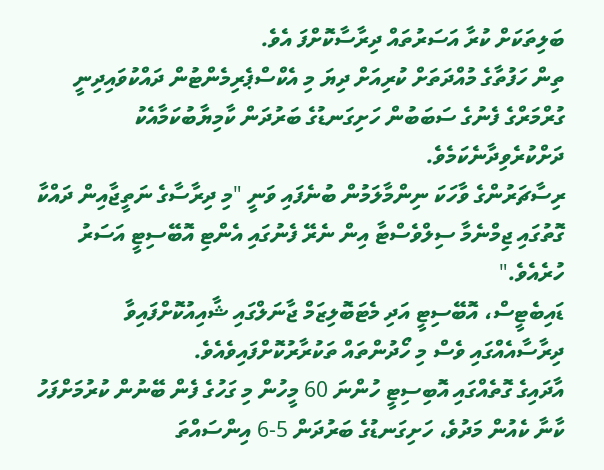ބަލިތަކަށް ކުރާ އަސަރުތައް ދިރާސާކޮށްފަ އެވެ.
ތިން ހަފުތާގެ މުއްދަތަށް ކުރިއަށް ދިޔަ މި އެކްސްޕެރިމެންޓުން ދައްކުވައިދިނީ ގުރްމަރްގެ ފެނުގެ ސަބަބުން ހަށިގަނޑުގެ ބަރުދަން ކާމިޔާބުކަމާއެކު ދަށްކުރެވިދާނެކަމެވެ.
ރިސާޗަރުންގެ ވާހަކަ ނިންމާލަމުން ބުނެފައި ވަނީ "މި ދިރާސާގެ ނަތީޖާއިން ދައްކާ ގޮތުގައި ޖިމްނެމާ ސިލްވެސްޓާ އިން ނެރޭ ފެނުގައި އެންޓި އޮބޭސިޓީ އަސަރު ހުރެއެވެ."
ޑައިބެޓީސް، އޮބޭސިޓީ އަދި މެޓަބޮލިޒަމް ޖާނަލްގައި ޝާއިއުކޮށްފައިވާ ދިރާސާއެއްގައި ވެސް މި ހޯދުންތައް ތަކުރާރުކޮށްފައިވެއެވެ.
އާދައިގެ ގޮތެއްގައި އޮބިސިޓީ ހުންނަ 60 މީހުން މި ގަހުގެ ފެން ބޭނުން ކުރުމަށްފަހު ކާނާ ކެއުން މަދުވެ، ހަށިގަނޑުގެ ބަރުދަން 5-6 އިންސައްތަ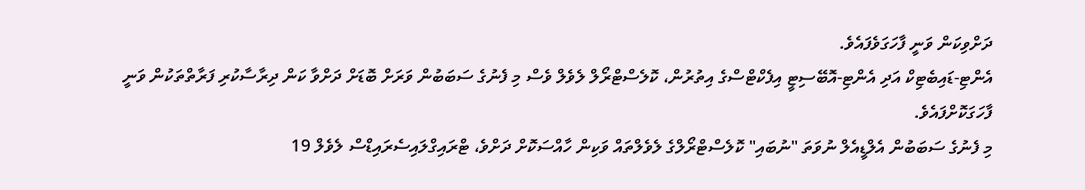ދަށްވިކަން ވަނީ ފާހަގަވެފައެވެ.
އެންޓި-ޑައިބެޓިކް އަދި އެންޓި-އޮބޭސިޓީ އިފެކްޓްސްގެ އިތުރުން، ކޮލެސްޓްރޯލް ލެވެލް ވެސް މި ފެނުގެ ސަބަބުން ވަރަށް ބޮޑަށް ދަށްވާ ކަން ދިރާސާކުރި ފަރާތްތަކުން ވަނީ ފާހަގަކޮށްފައެވެ.
މި ފެނުގެ ސަބަބުން އެލްޑީއެލް ނުވަތަ "ނުބައި" ކޮލެސްޓްރޯލްގެ ލެވެލްތައް ވަކިން ހާއްސަކޮށް ދަށްވެ، ޓްރައިގްލައިސެރައިޑްސް ލެވެލް 19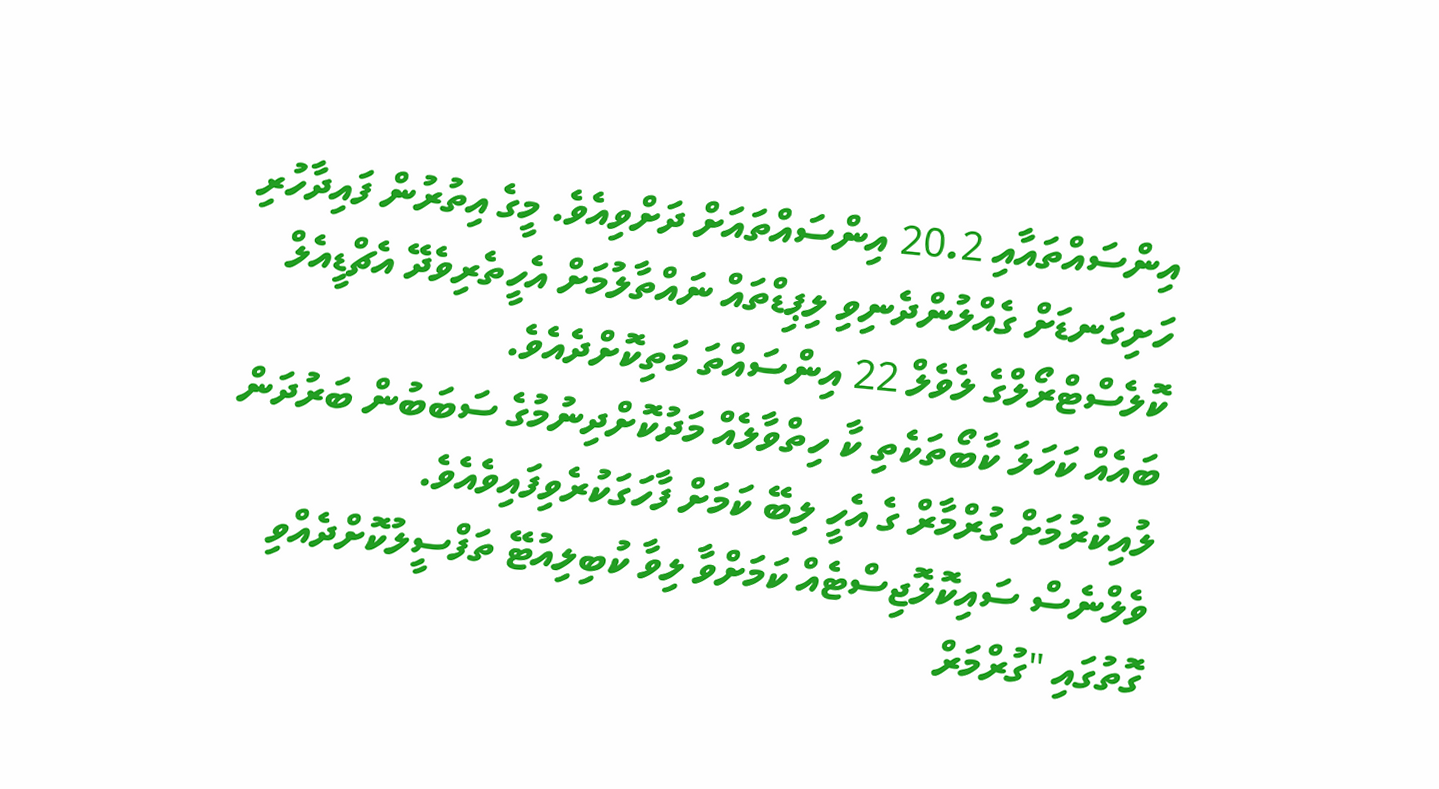އިންސައްތައާއި 20.2 އިންސައްތައަށް ދަށްވިއެވެ. މީގެ އިތުރުން ފައިދާހުރި ހަށިގަނޑަށް ގެއްލުންދެނިވި ލިޕިޑްތައް ނައްތާލުމަށް އެހީތެރިވެދޭ އެޗްޑީއެލް ކޮލެސްޓްރޯލްގެ ލެވެލް 22 އިންސައްތަ މަތިކޮށްދެއެވެ.
ބައެއް ކަހަލަ ކާބޯތަކެތި ކާ ހިތްވާލެއް މަދުކޮށްދިނުމުގެ ސަބަބުން ބަރުދަން ލުއިކުރުމަށް ގުރްމާރް ގެ އެހީ ލިބޭ ކަމަށް ފާހަގަކުރެވިފައިވެއެވެ.
ވެލްނެސް ސައިކޮލޮޖިސްޓެއް ކަމަށްވާ ލިވާ ކުބިލިއުޓޭ ތަފްސީލުކޮށްދެއްވި ގޮތުގައި "ގުރްމަރް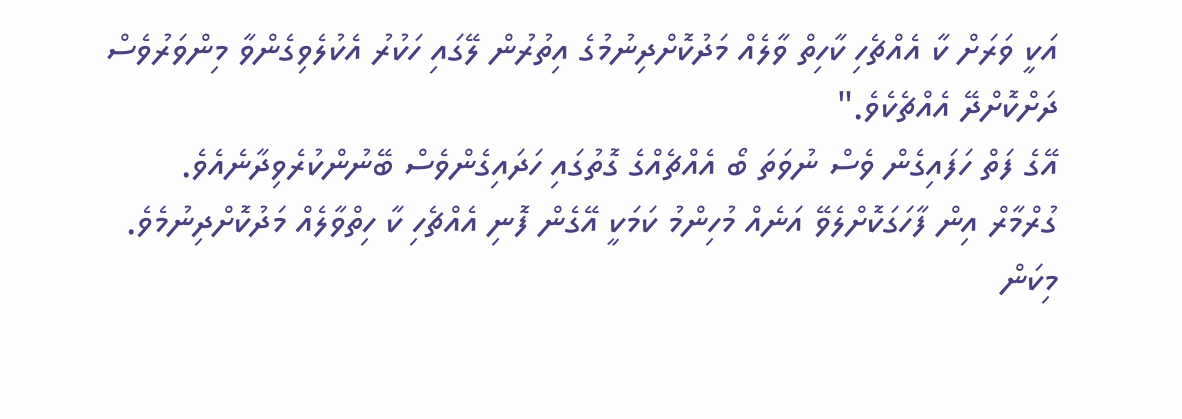އަކީ ވަރަށް ކާ އެއްޗެހި ކާހިތް ވާލެއް މަދުކޮށްދިނުމުގެ އިތުރުން ލޭގައި ހަކުރު އެކުލެވިގެންވާ މިންވަރުވެސް ދަށްކޮށްދޭ އެއްޗެކެވެ."
އޭގެ ފަތް ހަފައިގެން ވެސް ނުވަތަ ބޯ އެއްޗެއްގެ ގޮތުގައި ހަދައިގެންވެސް ބޭނުންކުރެވިދާނެއެވެ.
ގުރްމާރް އިން ފާހަގަކޮށްލެވޭ އަނެއް މުހިންމު ކަމަކީ އޭގެން ފޮނި އެއްޗެހި ކާ ހިތްވާލެއް މަދުކޮށްދިނުމެވެ.
މިކަން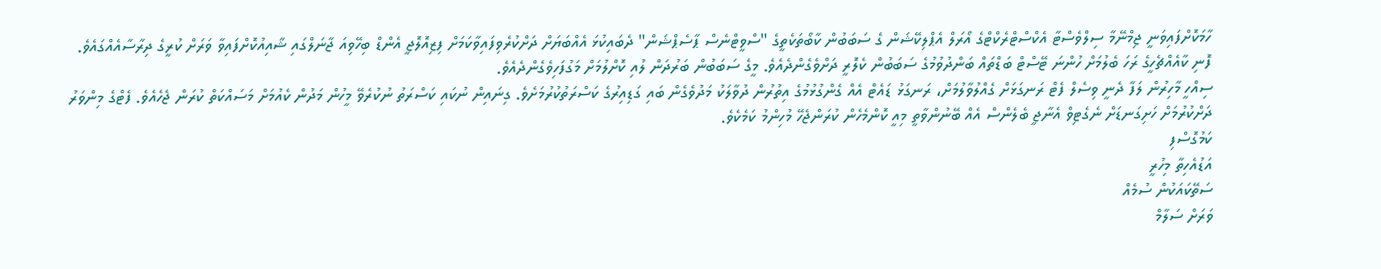ހާމަކޮށްފައިވަނީ ޖިމްނޭމާ ސިލްވެސްޓާ އެކްސްޓްރެކްޓްގެ އޯރަލް އެޕްލިކޭޝަން ގެ ސަބަބުން ކާބޯތަކެތީގެ "ސްވީޓްނެސް ޕާސެޕްޝަން" ދެބައިކުޅަ އެއްބަޔަށް ދަށްކުރެވިފައިވާކަމަށް ފިޒިއޮލޮޖީ އެންޑް ބިހޭވިއަ ޖާނަލްގައި ޝާއިއުކޮށްފައިވާ ވަރަށް ކުރީގެ ދިރާސާއެއްގައެވެ.
ފޮނި ކާއެއްޗެހީގެ ރަހަ ބެލުމަށް ހުންނަ ޓޭސްޓް ބަޑްތައް ބަންދުވުމުގެ ސަބަބުން ކެލޮރީ ދަށްވެގެންދެއެވެ. މީގެ ސަބަބުން ބަރުދަން ލުއި ކޮށްލުމަށް މަގުފަހިވެގެންދެއެވެ.
ސިއްހީ މާހިރުން ލަފާ ދެނީ ވިސެލް ފެޓް ރަނގަޅަށް ގެއްލުވާލުމަށް، ރަނގަޅު ޑައެޓް އެއް ގެންގުޅުމުގެ އިތުރުން ދުވާލަކު މަދުވެގެން ބައި ގަޑިއިރުގެ ކަސްރަތުކުރުމަށެވެ. ގިނައިން ނުކައި ކަސްރަތު ނުކުރެވޭ މީހުން މަދުން ކެއުމަށް މަސައްކަތް ކުރަން ޖެހެއެވެ. ފެޓްގެ މިންވަރު ދަށްކުރުމަށް ހަށިގަނޑަށް ނެގެޓިވް އެނާޖީ ބެލެންސް އެއް ބޭނުންވާތީ މިއީ ކޮންމެހެން ކުރަންޖެހޭ މުހިންމު ކަމެކެވެ.
ކަމުގޮސްފި
އަޑުއެހިތާ މިހުރީ
ސަތޭކައަކުން ސުމެއް
ވަރަށް ސަލާމް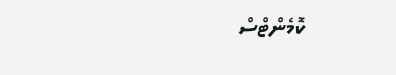ކޮމެންޓްސް